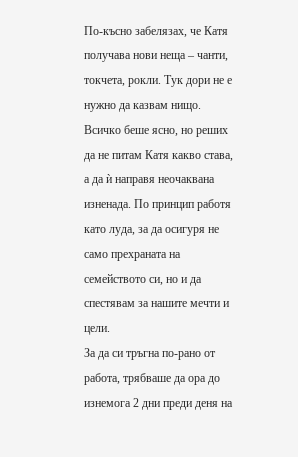По-късно забелязах, че Катя получава нови неща – чанти, токчета, рокли. Тук дори не е нужно да казвам нищо. Всичко беше ясно, но реших да не питам Катя какво става, а да ѝ направя неочаквана изненада. По принцип работя като луда, за да осигуря не само прехраната на семейството си, но и да спестявам за нашите мечти и цели.
За да си тръгна по-рано от работа, трябваше да ора до изнемога 2 дни преди деня на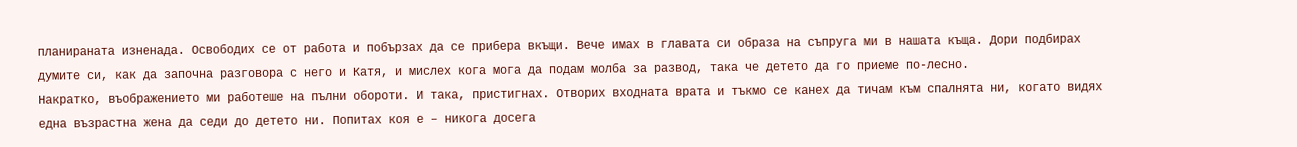планираната изненада. Освободих се от работа и побързах да се прибера вкъщи. Вече имах в главата си образа на съпруга ми в нашата къща. Дори подбирах думите си, как да започна разговора с него и Катя, и мислех кога мога да подам молба за развод, така че детето да го приеме по-лесно.
Накратко, въображението ми работеше на пълни обороти. И така, пристигнах. Отворих входната врата и тъкмо се канех да тичам към спалнята ни, когато видях една възрастна жена да седи до детето ни. Попитах коя е – никога досега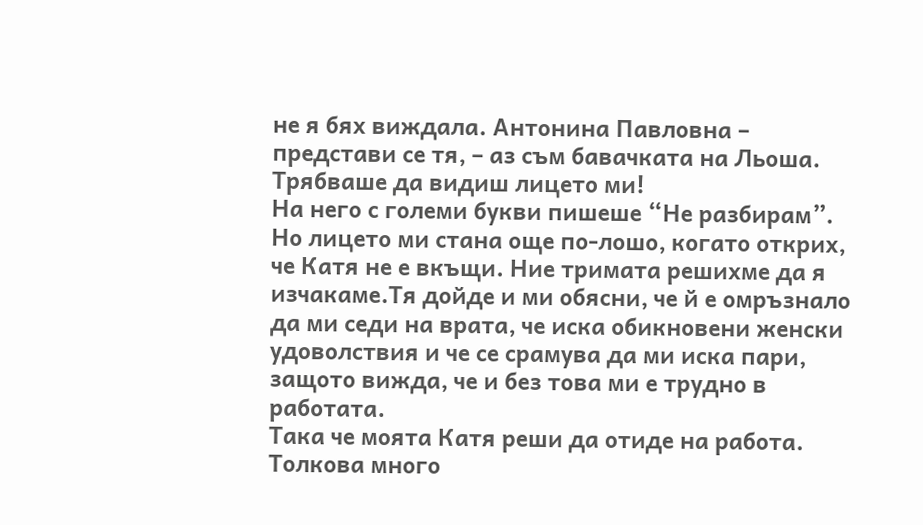не я бях виждала. Антонина Павловна – представи се тя, – аз съм бавачката на Льоша. Трябваше да видиш лицето ми!
На него с големи букви пишеше “Не разбирам”. Но лицето ми стана още по-лошо, когато открих, че Катя не е вкъщи. Ние тримата решихме да я изчакаме.Тя дойде и ми обясни, че й е омръзнало да ми седи на врата, че иска обикновени женски удоволствия и че се срамува да ми иска пари, защото вижда, че и без това ми е трудно в работата.
Така че моята Катя реши да отиде на работа. Толкова много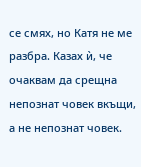се смях, но Катя не ме разбра. Казах ѝ, че очаквам да срещна непознат човек вкъщи, а не непознат човек.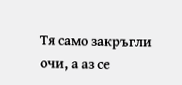Тя само закръгли очи, а аз се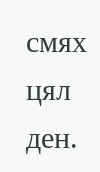смях цял ден.